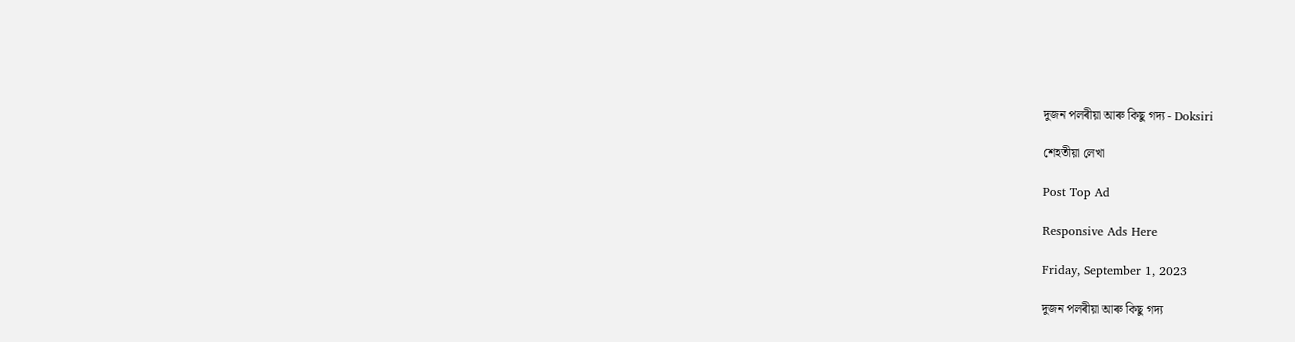দুজন পলৰীয়া আৰু কিছু গদ্য - Doksiri

শেহতীয়া লেখা

Post Top Ad

Responsive Ads Here

Friday, September 1, 2023

দুজন পলৰীয়া আৰু কিছু গদ্য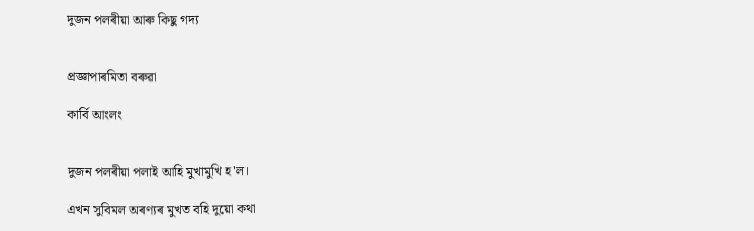দুজন পলৰীয়া আৰু কিছু গদ্য


প্ৰজ্ঞাপাৰমিতা বৰুৱা

কাৰ্বি আংলং


দুজন পলৰীয়া পলাই আহি মুখামুখি হ'ল।

এখন সুবিমল অৰণ্যৰ মুখত বহি দুয়ো কথা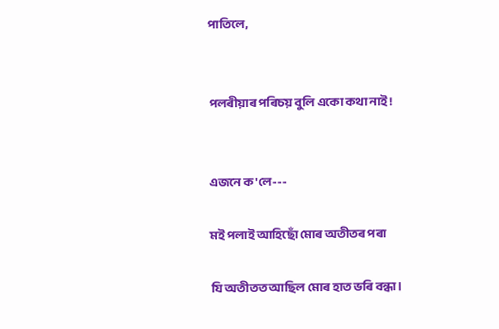পাতিলে,


পলৰীয়াৰ পৰিচয় বুলি একো কথা নাই!


এজনে ক'লে---

মই পলাই আহিছোঁ মোৰ অতীতৰ পৰা

যি অতীতত আছিল মোৰ হাত ভৰি বন্ধা।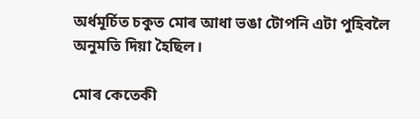অৰ্ধমূৰ্চিত চকুত মোৰ আধা ভঙা টোপনি এটা পুহিবলৈ অনুমতি দিয়া হৈছিল।

মোৰ কেতেকী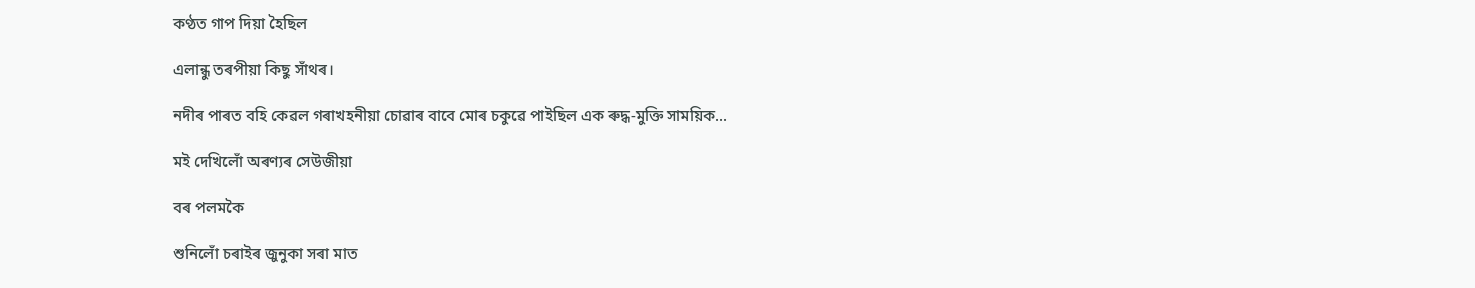কণ্ঠত গাপ দিয়া হৈছিল

এলান্ধু তৰপীয়া কিছু সাঁথৰ।

নদীৰ পাৰত বহি কেৱল গৰাখহনীয়া চোৱাৰ বাবে মোৰ চকুৱে পাইছিল এক ৰুদ্ধ-মুক্তি সাময়িক...

মই দেখিলোঁ অৰণ্যৰ সেউজীয়া

বৰ পলমকৈ

শুনিলোঁ চৰাইৰ জুনুকা সৰা মাত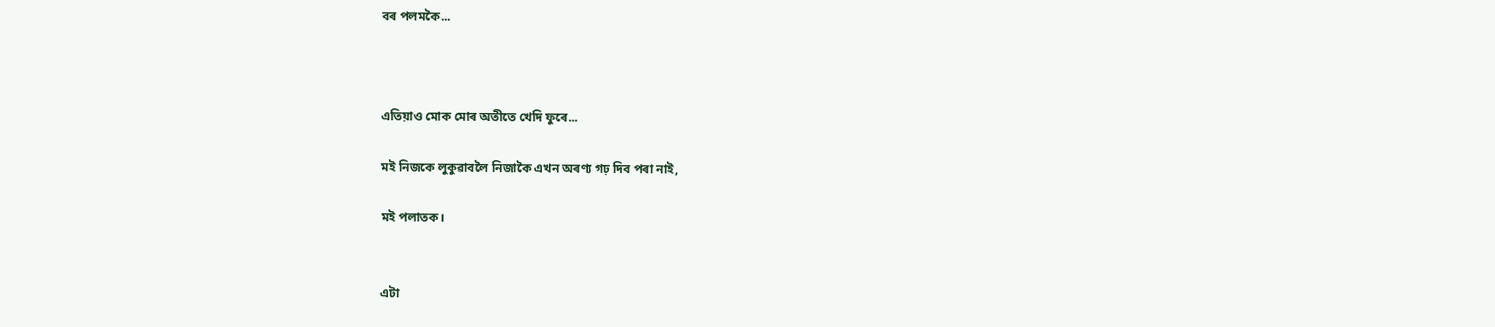বৰ পলমকৈ...



এতিয়াও মোক মোৰ অতীতে খেদি ফুৰে...

মই নিজকে লুকুৱাবলৈ নিজাকৈ এখন অৰণ্য গঢ় দিব পৰা নাই,

মই পলাতক।


এটা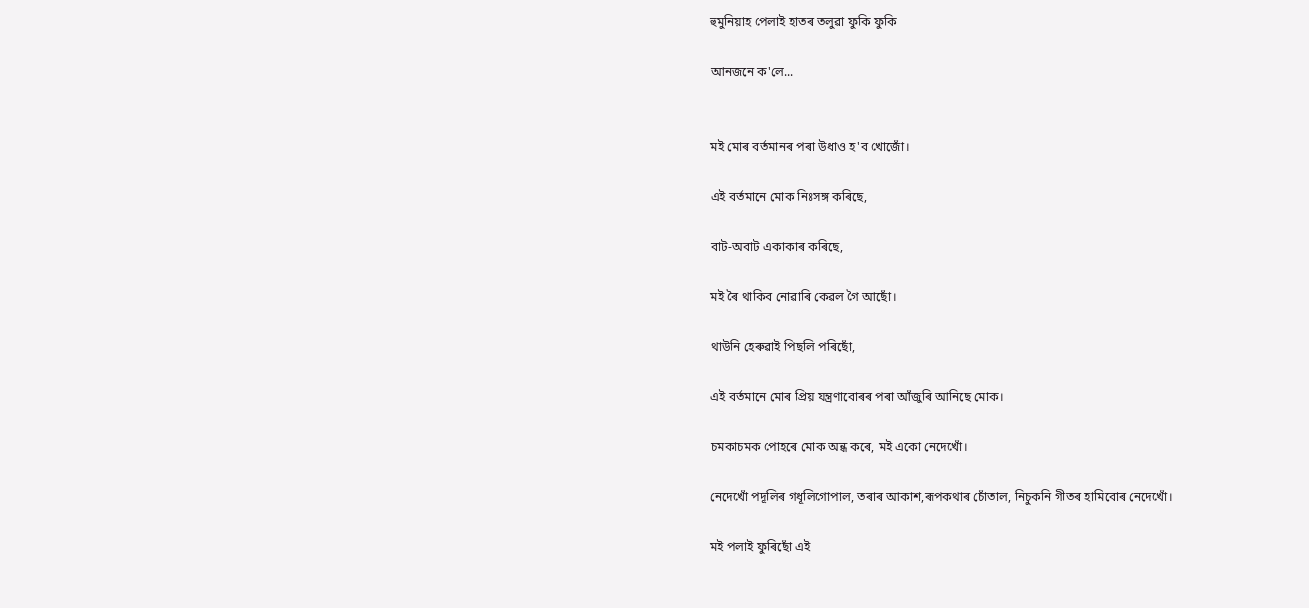হুমুনিয়াহ পেলাই হাতৰ তলুৱা ফুকি ফুকি

আনজনে ক'লে...


মই মোৰ বৰ্তমানৰ পৰা উধাও হ'ব খোজোঁ।

এই বৰ্তমানে মোক নিঃসঙ্গ কৰিছে,

বাট-অবাট একাকাৰ কৰিছে,

মই ৰৈ থাকিব নোৱাৰি কেৱল গৈ আছোঁ।

থাউনি হেৰুৱাই পিছলি পৰিছোঁ,

এই বৰ্তমানে মোৰ প্ৰিয় যন্ত্রণাবোৰৰ পৰা আঁজুৰি আনিছে মোক।

চমকাচমক পোহৰে মোক অন্ধ কৰে, মই একো নেদেখোঁ।

নেদেখোঁ পদূলিৰ গধূলিগোপাল, তৰাৰ আকাশ,ৰূপকথাৰ চোঁতাল, নিচুকনি গীতৰ হামিবোৰ নেদেখোঁ।

মই পলাই ফুৰিছোঁ এই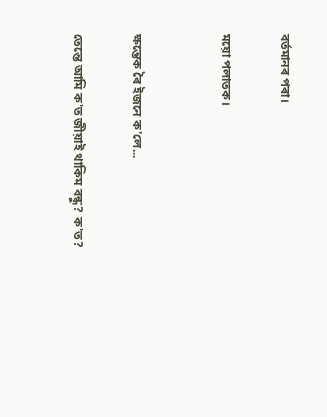বৰ্তমানৰ পৰা।

ময়ো পলাতক।


ক্ষন্তেক ৰৈ ইজনে ক'লে...

তেন্তে আমি ক'ত জীয়াই থাকিম বন্ধু? ক'ত?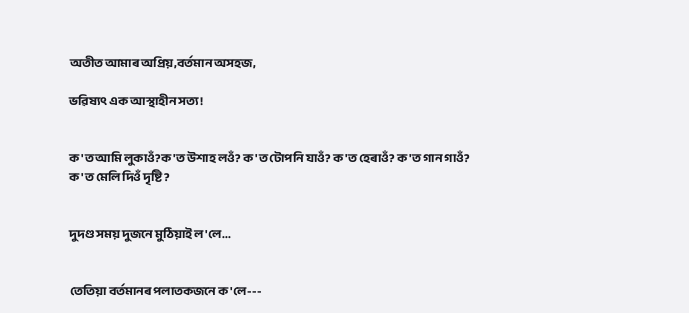অতীত আমাৰ অপ্ৰিয়,বৰ্তমান অসহজ,

ভৱিষ্যৎ এক আস্থাহীন সত্য!


ক'ত আমি লুকাওঁ?ক'ত উশাহ লওঁ? ক'ত টোপনি যাওঁ? ক'ত হেৰাওঁ? ক'ত গান গাওঁ? ক'ত মেলি দিওঁ দৃষ্টি?


দুদণ্ড সময় দুজনে মুঠিয়াই ল'লে...


তেতিয়া বৰ্তমানৰ পলাতকজনে ক'লে---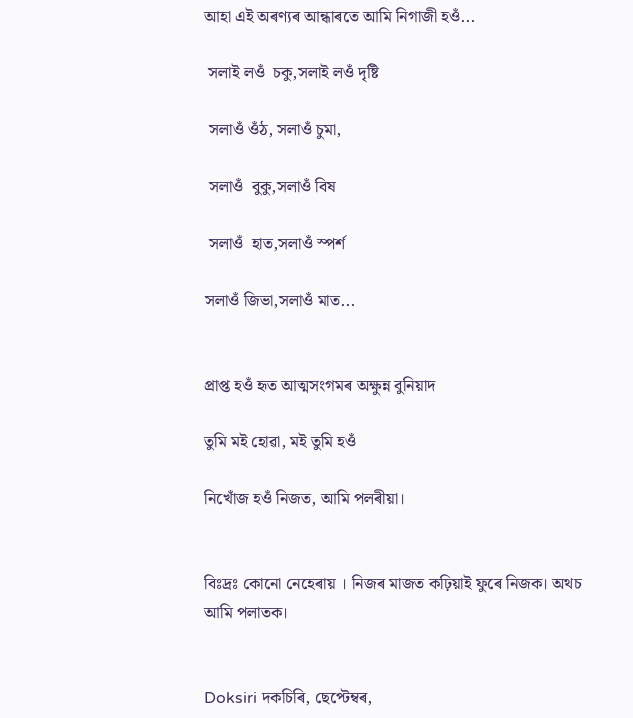আহা এই অৰণ্যৰ আন্ধাৰতে আমি নিগাজী হওঁ...

 সলাই লওঁ  চকু,সলাই লওঁ দৃষ্টি

 সলাওঁ ওঁঠ, সলাওঁ চুমা,

 সলাওঁ  বুকু,সলাওঁ বিষ

 সলাওঁ  হাত,সলাওঁ স্পৰ্শ

সলাওঁ জিভা,সলাওঁ মাত...


প্ৰাপ্ত হওঁ হৃত আত্মসংগমৰ অক্ষুন্ন বুনিয়াদ

তুমি মই হোৱা, মই তুমি হওঁ

নিখোঁজ হওঁ নিজত, আমি পলৰীয়া।


বিঃদ্ৰঃ কোনো নেহেৰায় । নিজৰ মাজত কঢ়িয়াই ফুৰে নিজক। অথচ আমি পলাতক।


Doksiri দকচিৰি, ছেপ্টেম্বৰ,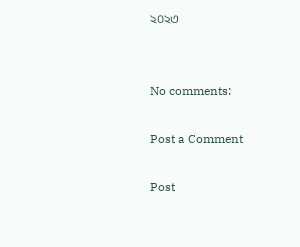২০২৩


No comments:

Post a Comment

Post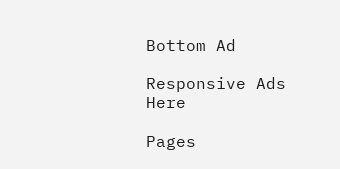Bottom Ad

Responsive Ads Here

Pages